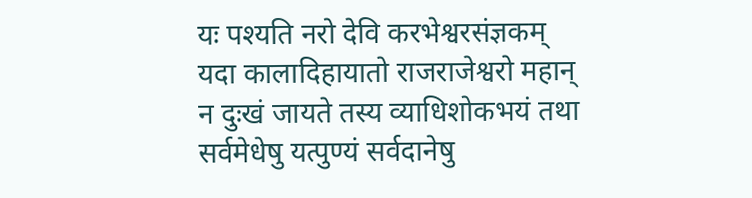यः पश्यति नरो देवि करभेश्वरसंज्ञकम्
यदा कालादिहायातो राजराजेश्वरो महान्
न दुःखं जायते तस्य व्याधिशोकभयं तथा
सर्वमेधेषु यत्पुण्यं सर्वदानेषु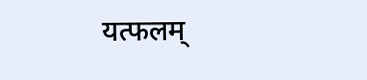यत्फलम्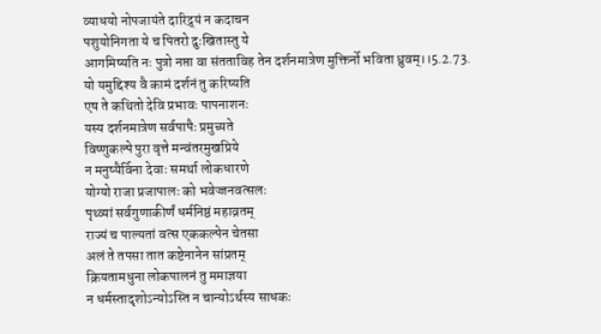व्याधयो नोपजायंते दारिद्र्यं न कदाचन
पशुयोनिगता ये च पितरो दुःखितास्तु ये
आगमिष्यति नः पुत्रो नप्ता वा संतताविह तेन दर्शनमात्रेण मुक्तिर्नो भविता ध्रुवम्।।5.2.73.
यो यमुद्दिश्य वै कामं दर्शनं तु करिष्यति
एष ते कथितो देवि प्रभावः पापनाशनः
यस्य दर्शनमात्रेण सर्वपापैः प्रमुच्यते
विष्णुकल्पे पुरा वृत्ते मन्वंतरमुखप्रिये
न मनुष्यैर्विना देवाः समर्था लोकधारणे
योग्यो राजा प्रजापालः को भवेज्जनवत्सलः
पृथ्व्यां सर्वगुणाकीर्णं धर्मनिष्ठं महाव्रतम्
राज्यं च पाल्यतां वत्स एककल्पेन चेतसा
अलं ते तपसा तात कष्टेनानेन सांप्रतम्
क्रियतामधुना लोकपालनं तु ममाज्ञया
न धर्मस्तादृशोऽन्योऽस्ति न चान्योऽर्थस्य साधकः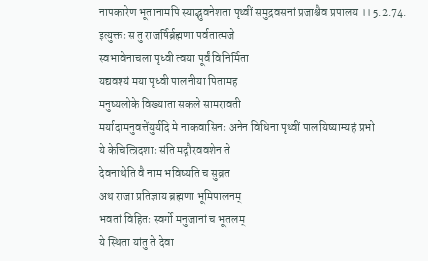नापकारेण भूतानामपि स्याद्भुवनेशता पृथ्वीं समुद्रवसनां प्रजाश्चैव प्रपालय ।। 5.2.74.
इत्युक्तः स तु राजर्षिर्ब्रह्मणा पर्वतात्मजे
स्वभावेनाचला पृध्वी त्वया पूर्वं विनिर्मिता
यद्यवश्यं मया पृध्वी पालनीया पितामह
मनुष्यलोके विख्याता सकले सामरावती
मर्यादामनुवत्तेंयुर्यदि मे नाकवासिनः अनेन विधिना पृथ्वीं पालयिष्याम्यहं प्रभो
ये केचित्त्रिदशाः संति मद्गौरववशेन ते
देवनाथेति वै नाम भविष्यति च सुव्रत
अथ राजा प्रतिज्ञाय ब्रह्मणा भूमिपालनम्
भवतां विहितः स्वर्गो मनुजानां च भूतलम्
ये स्थिता यांतु ते देवा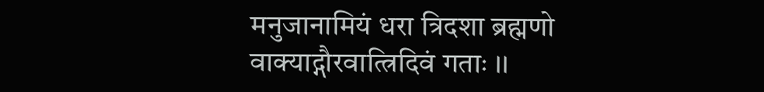मनुजानामियं धरा त्रिदशा ब्रह्मणो वाक्याद्गौरवात्त्रिदिवं गताः ।।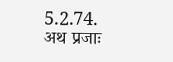5.2.74.
अथ प्रजाः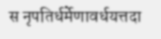स नृपतिर्धर्मेणावर्धयत्तदा